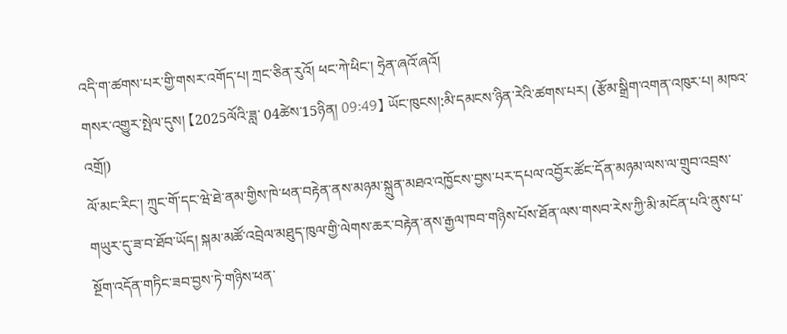འདི་ག་ཚགས་པར་གྱི་གསར་འགོད་པ། ཀྲང་ཅིན་རུའོ། ཕང་ཀེ་ཕིང་། ཧྲེན་ཞའོ་ཞའོ།
གསར་འགྱུར་སྤེལ་དུས། 【2025ལོའི་ཟླ་ 04ཚེས་15ཉིན། 09:49】 ཡོང་ཁུངས།:མི་དམངས་ཉིན་རེའི་ཚགས་པར། (རྩོམ་སྒྲིག་འགན་འཁུར་པ། མཁའ་འགྲོ།)
ལོ་མང་རིང་། ཀྲུང་གོ་དང་ཝེ་ཐེ་ནམ་གྱིས་ཁེ་ཕན་བརྟེན་ནས་མཉམ་སྐྲུན་མཐའ་འཁྱོངས་བྱས་པར་དཔལ་འབྱོར་ཚོང་དོན་མཉམ་ལས་ལ་གྲུབ་འབྲས་གཡུར་དུ་ཟ་བ་ཐོབ་ཡོད། སྐམ་མཚོ་འབྲེལ་མཐུད་ཁུལ་གྱི་ལེགས་ཆར་བརྟེན་ནས་རྒྱལ་ཁབ་གཉིས་པོས་ཐོན་ལས་གསབ་རེས་ཀྱི་མི་མངོན་པའི་ནུས་པ་སྔོག་འདོན་གཏིང་ཟབ་བྱས་ཏེ་གཉིས་ཕན་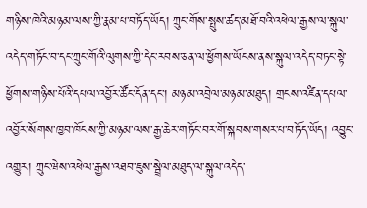གཉིས་ཁེའི་མཉམ་ལས་ཀྱི་རྣམ་པ་བཏོད་ཡོད། ཀྲུང་གོས་སྤུས་ཚད་མཐོ་བའི་འཕེལ་རྒྱས་ལ་སྐུལ་འདེད་གཏོང་བ་དང་ཀྲུང་གོའི་ལུགས་ཀྱི་དེང་རབས་ཅན་ལ་ཕྱོགས་ཡོངས་ནས་སྐུལ་འདེད་བཏང་སྟེ་ཕྱོགས་གཉིས་པོའི་དཔལ་འབྱོར་ཚོང་དོན་དང་། མཉམ་འབྲེལ་མཉམ་མཐུད། གྲངས་འཛིན་དཔལ་འབྱོར་སོགས་ཁྱབ་ཁོངས་ཀྱི་མཉམ་ལས་རྒྱ་ཆེར་གཏོང་བར་གོ་སྐབས་གསར་པ་བཏོད་ཡོད། འབྱུང་འགྱུར། ཀྲུང་ཝེས་འཕེལ་རྒྱས་འཐབ་ཇུས་སྦྲེལ་མཐུད་ལ་སྐུལ་འདེད་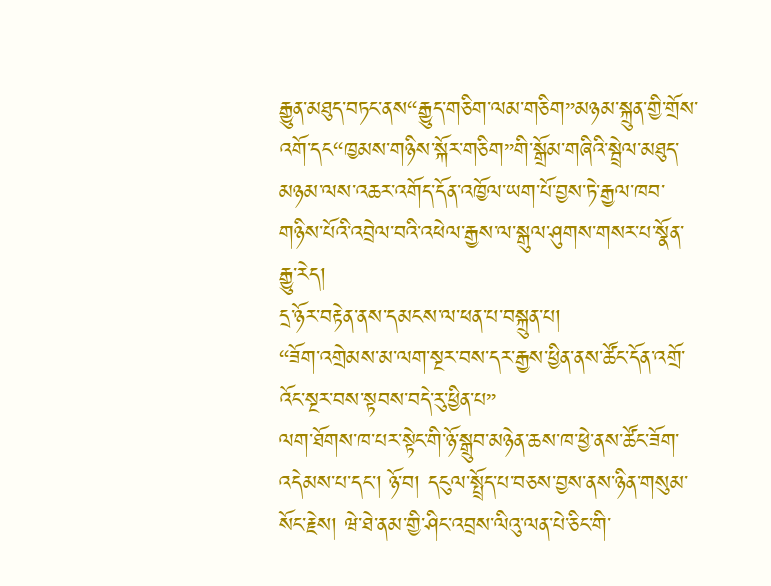རྒྱུན་མཐུད་བཏང་ནས“རྒྱུད་གཅིག་ལམ་གཅིག”མཉམ་སྐྲུན་གྱི་གྲོས་འགོ་དང“ཁྱམས་གཉིས་སྐོར་གཅིག”གི་སྒྲོམ་གཞིའི་སྦྲེལ་མཐུད་མཉམ་ལས་འཆར་འགོད་དོན་འཁྱོལ་ཡག་པོ་བྱས་ཏེ་རྒྱལ་ཁབ་གཉིས་པོའི་འབྲེལ་བའི་འཕེལ་རྒྱས་ལ་སྒུལ་ཤུགས་གསར་པ་སྣོན་རྒྱུ་རེད།
དྲ་ཉོར་བརྟེན་ནས་དམངས་ལ་ཕན་པ་བསྐྲུན་པ།
“ཟོག་འགྲེམས་མ་ལག་སྔར་བས་དར་རྒྱས་ཕྱིན་ནས་ཚོང་དོན་འགྲོ་འོང་སྔར་བས་སྟབས་བདེ་རུ་ཕྱིན་པ”
ལག་ཐོགས་ཁ་པར་སྟེང་གི་ཉོ་སྒྲུབ་མཉེན་ཆས་ཁ་ཕྱེ་ནས་ཚོང་ཟོག་འདེམས་པ་དང་། ཉོ་བ། དངུལ་སྤྲོད་པ་བཅས་བྱས་ནས་ཉིན་གསུམ་སོང་རྗེས། ཝེ་ཐེ་ནམ་གྱི་ཤིང་འབྲས་ལིའུ་ལན་པེ་ཅིང་གི་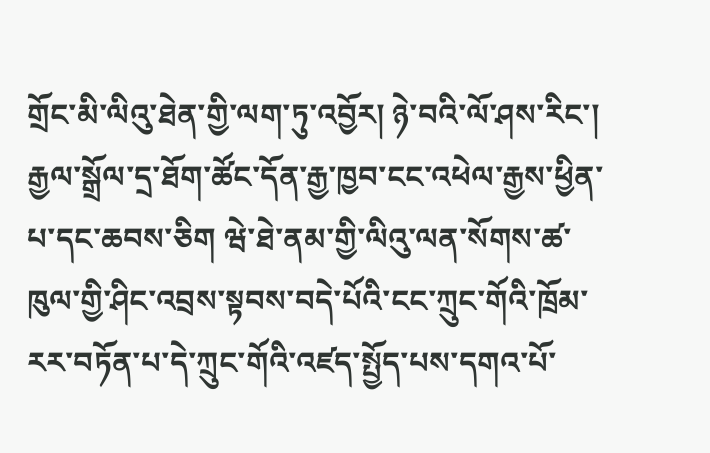གྲོང་མི་ལིའུ་ཐེན་གྱི་ལག་ཏུ་འབྱོར། ཉེ་བའི་ལོ་ཤས་རིང་། རྒྱལ་སྒྲོལ་དྲ་ཐོག་ཚོང་དོན་རྒྱ་ཁྱབ་ངང་འཕེལ་རྒྱས་ཕྱིན་པ་དང་ཆབས་ཅིག ཝེ་ཐེ་ནམ་གྱི་ལིའུ་ལན་སོགས་ཚ་ཁུལ་གྱི་ཤིང་འབྲས་སྟབས་བདེ་པོའི་ངང་ཀྲུང་གོའི་ཁྲོམ་རར་བཏོན་པ་དེ་ཀྲུང་གོའི་འཛད་སྤྱོད་པས་དགའ་པོ་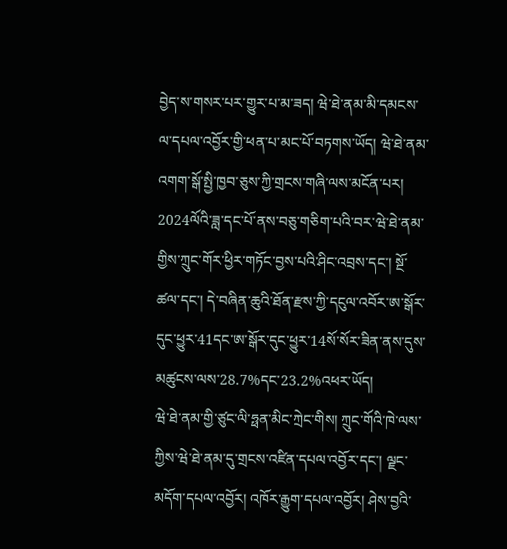བྱེད་ས་གསར་པར་གྱུར་པ་མ་ཟད། ཝེ་ཐེ་ནམ་མི་དམངས་ལ་དཔལ་འབྱོར་གྱི་ཕན་པ་མང་པོ་བཏགས་ཡོད། ཝེ་ཐེ་ནམ་འགག་སྒོ་སྤྱི་ཁྱབ་ཅུས་ཀྱི་གྲངས་གཞི་ལས་མངོན་པར། 2024ལོའི་ཟླ་དང་པོ་ནས་བཅུ་གཅིག་པའི་བར་ཝེ་ཐེ་ནམ་གྱིས་ཀྲུང་གོར་ཕྱིར་གཏོང་བྱས་པའི་ཤིང་འབྲས་དང་། སྔོ་ཚལ་དང་། དེ་བཞིན་ཆུའི་ཐོན་རྫས་ཀྱི་དངུལ་འབོར་ཨ་སྒོར་དུང་ཕྱུར་41དང་ཨ་སྒོར་དུང་ཕྱུར་14སོ་སོར་ཟིན་ནས་དུས་མཚུངས་ལས་28.7%དང་23.2%འཕར་ཡོད།
ཝེ་ཐེ་ནམ་གྱི་ཙུང་ལི་ཧྥན་མིང་ཀྲེང་གིས། ཀྲུང་གོའི་ཁེ་ལས་ཀྱིས་ཝེ་ཐེ་ནམ་དུ་གྲངས་འཛིན་དཔལ་འབྱོར་དང་། ལྗང་མདོག་དཔལ་འབྱོར། འཁོར་རྒྱུག་དཔལ་འབྱོར། ཤེས་བྱའི་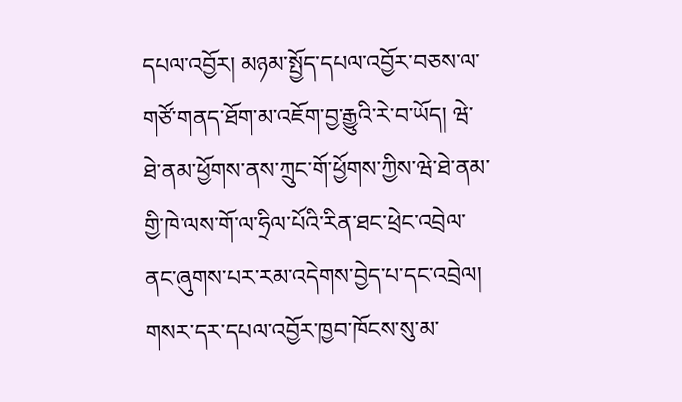དཔལ་འབྱོར། མཉམ་སྤྱོད་དཔལ་འབྱོར་བཅས་ལ་གཙོ་གནད་ཐོག་མ་འཇོག་བྱ་རྒྱུའི་རེ་བ་ཡོད། ཝེ་ཐེ་ནམ་ཕྱོགས་ནས་ཀྲུང་གོ་ཕྱོགས་ཀྱིས་ཝེ་ཐེ་ནམ་གྱི་ཁེ་ལས་གོ་ལ་ཧྲིལ་པོའི་རིན་ཐང་ཕྲེང་འབྲེལ་ནང་ཞུགས་པར་རམ་འདེགས་བྱེད་པ་དང་འབྲེལ། གསར་དར་དཔལ་འབྱོར་ཁྱབ་ཁོངས་སུ་མ་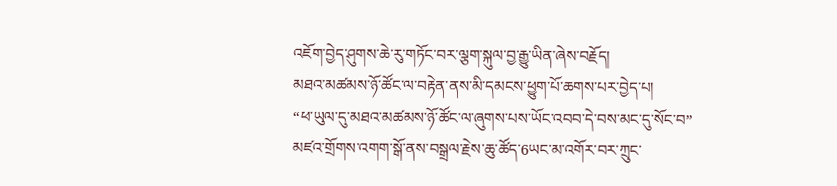འཇོག་བྱེད་ཤུགས་ཆེ་རུ་གཏོང་བར་ལྕག་སྐུལ་བྱ་རྒྱུ་ཡིན་ཞེས་བརྗོད།
མཐའ་མཚམས་ཉོ་ཚོང་ལ་བརྟེན་ནས་མི་དམངས་ཕྱུག་པོ་ཆགས་པར་བྱེད་པ།
“ཕ་ཡུལ་དུ་མཐའ་མཚམས་ཉོ་ཚོང་ལ་ཞུགས་པས་ཡོང་འབབ་དེ་བས་མང་དུ་སོང་བ”
མཛའ་གྲོགས་འགག་སྒོ་ནས་བསྒྲལ་རྗེས་ཆུ་ཚོད་6ཡང་མ་འགོར་བར་ཀྲུང་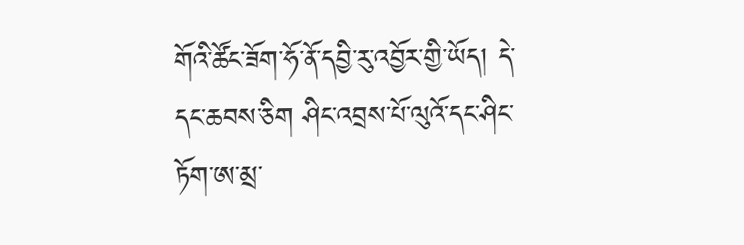གོའི་ཚོང་ཟོག་ཧོ་ནོ་དབྱི་རུ་འབྱོར་གྱི་ཡོད། དེ་དང་ཆབས་ཅིག ཤིང་འབྲས་པོ་ལུའོ་དང་ཤིང་ཏོག་ཨ་མྲ་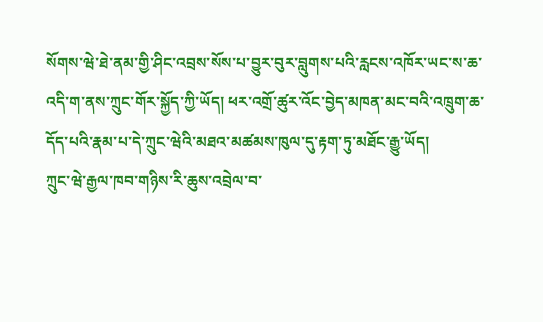སོགས་ཝེ་ཐེ་ནམ་གྱི་ཤིང་འབྲས་སོས་པ་བྱུར་བུར་བླུགས་པའི་རླངས་འཁོར་ཡང་ས་ཆ་འདི་ག་ནས་ཀྲུང་གོར་སྐྱོད་ཀྱི་ཡོད། ཕར་འགྲོ་ཚུར་འོང་བྱེད་མཁན་མང་བའི་འཁྲུག་ཆ་དོད་པའི་རྣམ་པ་དེ་ཀྲུང་ཝེའི་མཐའ་མཚམས་ཁུལ་དུ་རྟག་ཏུ་མཐོང་རྒྱུ་ཡོད།
ཀྲུང་ཝེ་རྒྱལ་ཁབ་གཉིས་རི་ཆུས་འབྲེལ་བ་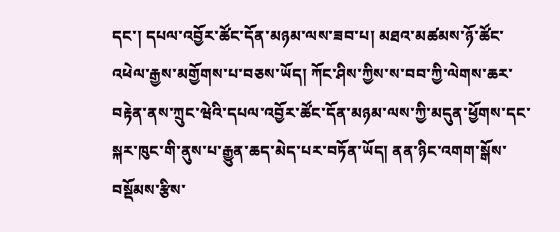དང་། དཔལ་འབྱོར་ཚོང་དོན་མཉམ་ལས་ཟབ་པ། མཐའ་མཚམས་ཉོ་ཚོང་འཕེལ་རྒྱས་མགྱོགས་པ་བཅས་ཡོད། ཀོང་ཤིས་ཀྱིས་ས་བབ་ཀྱི་ལེགས་ཆར་བརྟེན་ནས་ཀྲུང་ཝེའི་དཔལ་འབྱོར་ཚོང་དོན་མཉམ་ལས་ཀྱི་མདུན་ཕྱོགས་དང་སྐར་ཁུང་གི་ནུས་པ་རྒྱུན་ཆད་མེད་པར་བཏོན་ཡོད། ནན་ཉིང་འགག་སྒོས་བསྡོམས་རྩིས་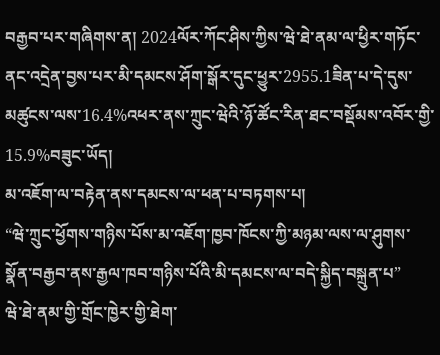བརྒྱབ་པར་གཞིགས་ན། 2024ལོར་ཀོང་ཤིས་ཀྱིས་ཝེ་ཐེ་ནམ་ལ་ཕྱིར་གཏོང་ནང་འདྲེན་བྱས་པར་མི་དམངས་ཤོག་སྒོར་དུང་ཕྱུར་2955.1ཟིན་པ་དེ་དུས་མཚུངས་ལས་16.4%འཕར་ནས་ཀྲུང་ཝེའི་ཉོ་ཚོང་རིན་ཐང་བསྡོམས་འབོར་གྱི་15.9%བཟུང་ཡོད།
མ་འཇོག་ལ་བརྟེན་ནས་དམངས་ལ་ཕན་པ་བཏགས་པ།
“ཝེ་ཀྲུང་ཕྱོགས་གཉིས་པོས་མ་འཇོག་ཁྱབ་ཁོངས་ཀྱི་མཉམ་ལས་ལ་ཤུགས་སྣོན་བརྒྱབ་ནས་རྒྱལ་ཁབ་གཉིས་པོའི་མི་དམངས་ལ་བདེ་སྐྱིད་བསྐྲུན་པ”
ཝེ་ཐེ་ནམ་གྱི་གྲོང་ཁྱེར་གྱི་ཐེག་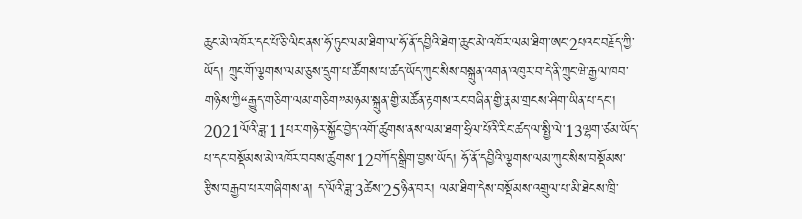ཆུང་མེ་འཁོར་དང་པོ་ཅི་ལིང་ནས་ཧོ་ཏུང་ལམ་ཐིག་ལ་ཧོ་ནོ་དབྱིའི་ཐེག་ཆུང་མེ་འཁོར་ལམ་ཐིག་ཨང་2པའང་བརྗོད་ཀྱི་ཡོད། ཀྲུང་གོ་ལྕགས་ལམ་ཅུས་དྲུག་པ་ཚོགས་པ་ཚད་ཡོད་ཀུང་སིས་བསྐྲུན་འགན་འཁུར་བ་དེ་ནི་ཀྲུང་ཝེ་རྒྱལ་ཁབ་གཉིས་ཀྱི“རྒྱུད་གཅིག་ལམ་གཅིག”མཉམ་སྐྲུན་གྱི་མཚོན་རྟགས་རང་བཞིན་གྱི་རྣམ་གྲངས་ཤིག་ཡིན་པ་དང་། 2021ལོའི་ཟླ་11པར་གཉེར་སྐྱོང་བྱེད་འགོ་ཚུགས་ནས་ལམ་ཐག་ཧྲིལ་པོའི་རིང་ཚད་ལ་སྤྱི་ལེ་13ལྷག་ཙམ་ཡོད་པ་དང་བསྡོམས་མེ་འཁོར་བབས་ཚུགས་12བཀོད་སྒྲིག་བྱས་ཡོད། ཧོ་ནོ་དབྱིའི་ལྕགས་ལམ་ཀུང་སིས་བསྡོམས་རྩིས་བརྒྱབ་པར་གཞིགས་ན། ད་ལོའི་ཟླ་3ཚེས་25ཉིན་བར། ལམ་ཐིག་དེས་བསྡོམས་འགྲུལ་པ་མི་ཐེངས་ཁྲི་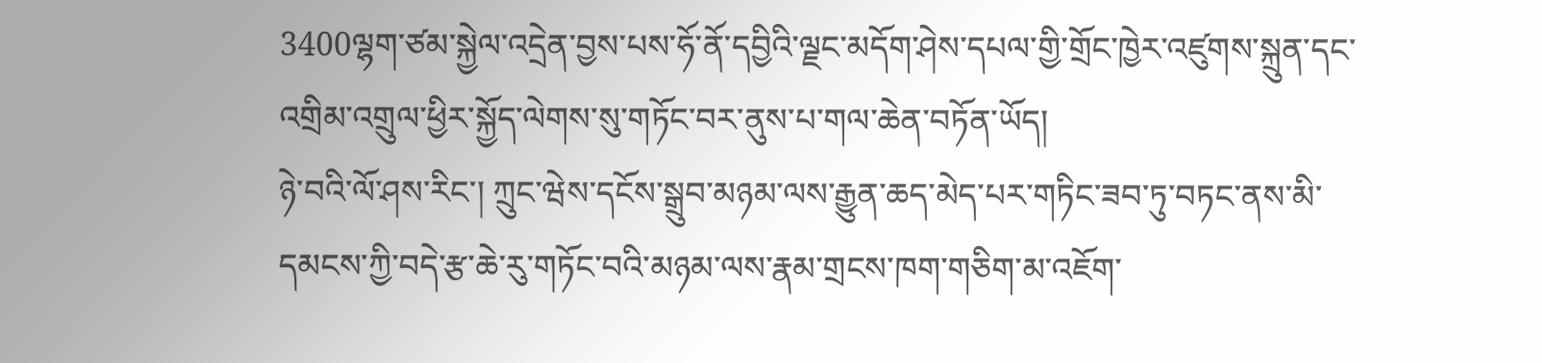3400ལྷག་ཙམ་སྐྱེལ་འདྲེན་བྱས་པས་ཧོ་ནོ་དབྱིའི་ལྗང་མདོག་ཤེས་དཔལ་གྱི་གྲོང་ཁྱེར་འཛུགས་སྐྲུན་དང་འགྲིམ་འགྲུལ་ཕྱིར་སྐྱོད་ལེགས་སུ་གཏོང་བར་ནུས་པ་གལ་ཆེན་བཏོན་ཡོད།
ཉེ་བའི་ལོ་ཤས་རིང་། ཀྲུང་ཝེས་དངོས་སྒྲུབ་མཉམ་ལས་རྒྱུན་ཆད་མེད་པར་གཏིང་ཟབ་ཏུ་བཏང་ནས་མི་དམངས་ཀྱི་བདེ་རྩ་ཆེ་རུ་གཏོང་བའི་མཉམ་ལས་རྣམ་གྲངས་ཁག་གཅིག་མ་འཇོག་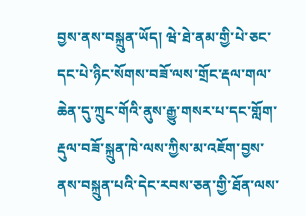བྱས་ནས་བསྐྲུན་ཡོད། ཝེ་ཐེ་ནམ་གྱི་པེ་ཅང་དང་པེ་ཉིང་སོགས་བཟོ་ལས་གྲོང་རྡལ་གལ་ཆེན་དུ་ཀྲུང་གོའི་ནུས་རྒྱུ་གསར་པ་དང་གློག་རྡུལ་བཟོ་སྐྲུན་ཁེ་ལས་ཀྱིས་མ་འཇོག་བྱས་ནས་བསྐྲུན་པའི་དེང་རབས་ཅན་གྱི་ཐོན་ལས་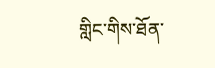གླིང་གིས་ཐོན་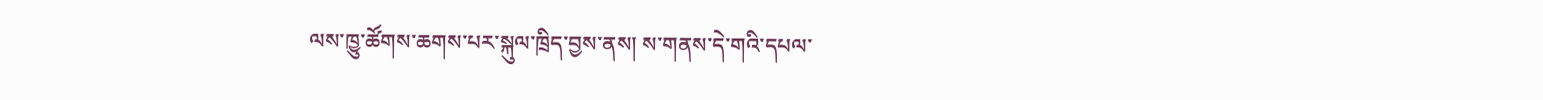ལས་ཁྱུ་ཚོགས་ཆགས་པར་སྐུལ་ཁྲིད་བྱས་ནས། ས་གནས་དེ་གའི་དཔལ་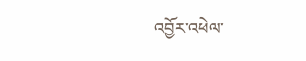འབྱོར་འཕེལ་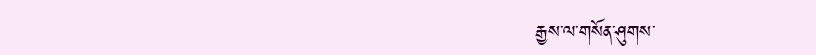རྒྱས་ལ་གསོན་ཤུགས་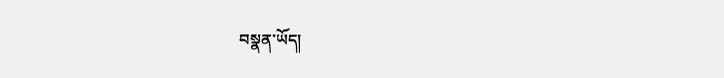བསྣན་ཡོད།